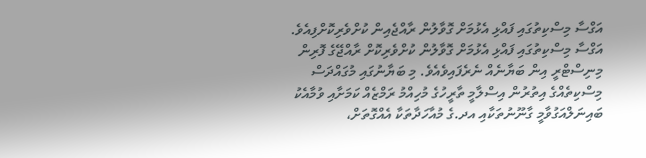އަގްސާ މިސްކިތުގައި ފައްޅި އެޅުމަށް ގޮވާލުން ރާއްޖެއިން ކުށްވެރިކޮށްފިއެވެ.
އަގްސާ މިސްކިތުގައި ފައްޅި އެޅުމަށް ގޮވާލުން ކުށްވެރިކޮށް ރާއްޖޭގެ ފޮރިން މިނިސްޓްރީ އިން ބަޔާނެއް ނެރެފައިވެއެވެ. މި ބަޔާނުގައި މުގައްދަސް މިސްކިތެއްގެ އިތުރުން އިސްލާމީ ތާރީހުގެ މުހިއްމު ރަމްޒެއް ކަމަށާއި ވުމާއެކު ބައިނަލްއަގުވާމީ ގާނޫނުތަކާއި އދ.ގެ މުއާހަދާތަކާ އެއްގޮތަށް،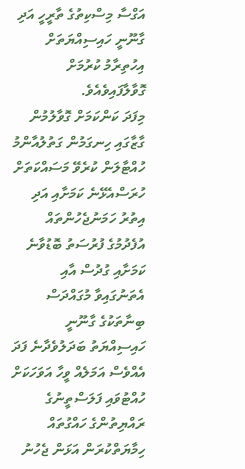އަގްސާ މިސްކިތުގެ ތާރީހީ އަދި ގާނޫނީ ހައިސިއްޔަތަށް އިހުތިރާމު ކުރުމަށް ގޮވާލާފައިވެއެވެ.
މިފަދަ ކަންކަމަށް ގޮވާލުމުން ގާޒާގައި ހިނގަމުން ގަތުލުއާންމު ހުއްޓާލަން ކުރެވޭ މަސައްކަތަށް ހުރަސްއެޅޭނެ ކަމަށާއި އަދި އިތުރު ހަމަނުޖެހުންތައް އުފެދުމުގެ ފުރުސަތު ބޮޑުވާނެ ކަމަށާއި ގުދުސް އާއި އެތަނުގައިވާ މުގައްދަސް ބިނާތަކުގެ ގާނޫނީ ހައިސިއްޔަތު ބަދަލުވެދާނެ ފަދަ އެއްވެސް އަމަލެއް ވީހާ އަވަހަކަށް ހުއްޓުވައި ފަލަސްތީނުގެ ރައްޔިތުންގެ ހައްގުތައް ހިމާޔަތްކުރަން އަޅަން ޖެހުނު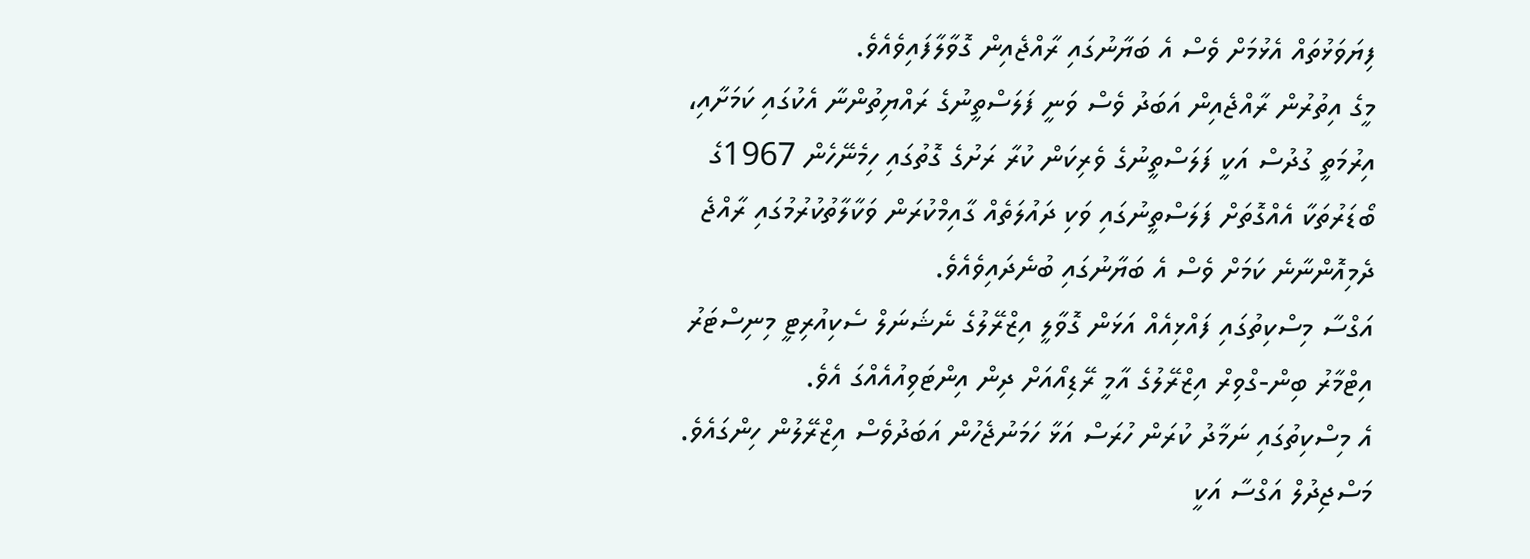ފިޔަވަޅުތައް އެޅުމަށް ވެސް އެ ބަޔާނުގައި ރާއްޖެއިން ގޮވާލާފައިވެއެވެ.
މީގެ އިތުރުން ރާއްޖެއިން އަބަދު ވެސް ވަނީ ފަލަސްތީނުގެ ރައްޔިތުންނާ އެކުގައި ކަމަށާއި، އިރުމަތީ ގުދުސް އަކީ ފަލަސްތީނުގެ ވެރިކަން ކުރާ ރަށުގެ ގޮތުގައި ހިމެނޭހެން 1967ގެ ބޯޑަރުތަކާ އެއްގޮތަށް ފަލަސްތީނުގައި ވަކި ދައުލަތެއް ގާއިމްކުރަން ވަކާލާތުކުރުމުގައި ރާއްޖެ ދެމިއޮންނާނެ ކަމަށް ވެސް އެ ބަޔާނުގައި ބުނެދައިވެއެވެ.
އަގްސާ މިސްކިތުގައި ފައްޅިއެއް އަޅަން ގޮވާލީ އިޒްރޭލުގެ ނެޝަނަލް ސެކިއުރިޓީ މިނިސްޓަރު އިޓްމާރު ބިން-ގްވިރް އިޒްރޭލުގެ އާމީ ރޭޑިއޯއަށް ދިން އިންޓަވިއުއެއްގަ އެވެ.
އެ މިސްކިތުގައި ނަމާދު ކުރަން ހުރަސް އަޅާ ހަމަނުޖެހުން އަބަދުވެސް އިޒްރޭލުން ހިންގައެވެ.
މަސްޖިދުލް އަގްސާ އަކީ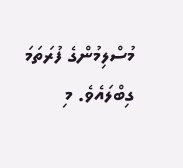މުސްލިމުންގެ ފުރަތަމަ ގިބްލައެވެ. މި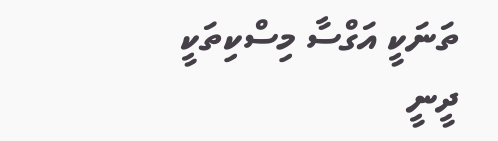ތަނަކީ އަގްސާ މިސްކިތަކީ ދީނީ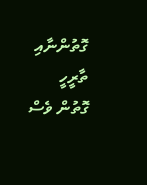ގޮތުންނާއި ތާރީހީ ގޮތުން ވެސް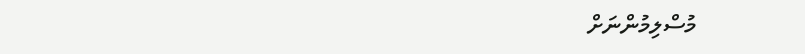މުސްލިމުންނަށް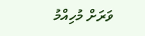ވަރަށް މުހިއްމު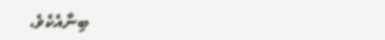ބިނާއެކެވެ،